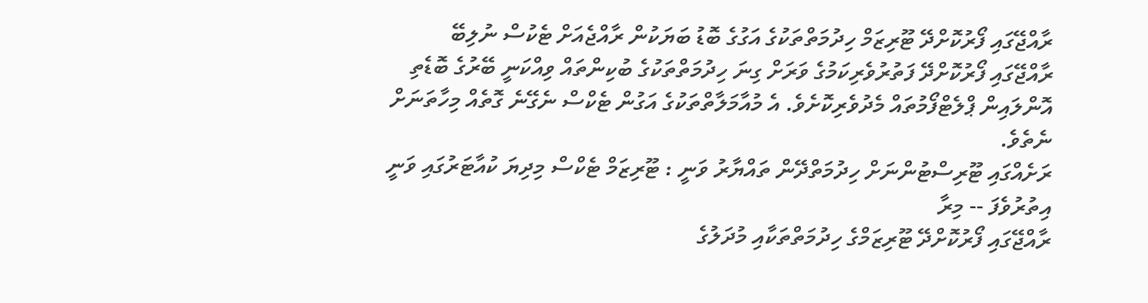ރާއްޖޭގައި ފޯރުކޮށްދޭ ޓޫރިޒަމް ހިދުމަތްތަކުގެ އަގުގެ ބޮޑު ބަޔަކުން ރާއްޖެއަށް ޓެކުސް ނުލިބޭ
ރާއްޖޭގައި ފޯރުކޮށްދޭ ފަތުރުވެރިކަމުގެ ވަރަށް ގިނަ ހިދުމަތްތަކުގެ ބުކިންތައް ވިއްކަނީ ބޭރުގެ ބޮޑެތި އޮންލައިން ޕްލެޓްފޯމުތައް މެދުވެރިކޮށެވެ. އެ މުއާމަލާތްތަކުގެ އަގުން ޓެކްސް ނެގޭނެ ގޮތެއް މިހާތަނަށް ނެތެވެ.
ރަށެއްގައި ޓޫރިސްޓުންނަށް ހިދުމަތްދޭން ތައްޔާރު ވަނީ : ޓޫރިޒަމް ޓެކްސް މިދިޔަ ކުއާޓަރުގައި ވަނީ އިތުރުވެފަ -- މިރާ
ރާއްޖޭގައި ފޯރުކޮށްދޭ ޓޫރިޒަމްގެ ހިދުމަތްތަކާއި މުދަލުގެ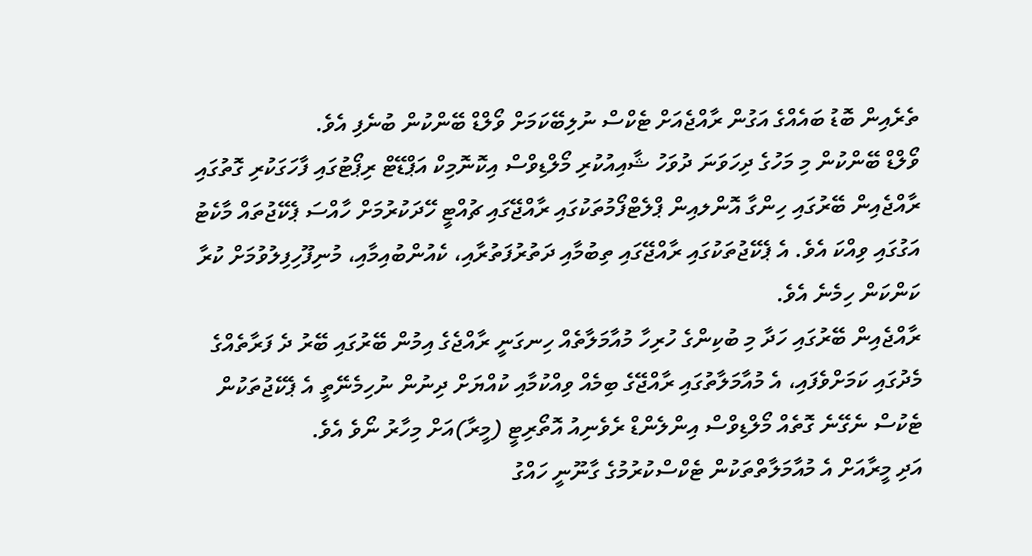ތެރެއިން ބޮޑު ބައެއްގެ އަގުން ރާއްޖެއަށް ޓެކްސް ނުލިބޭކަމަށް ވޯލްޑް ބޭންކުން ބުނެފި އެވެ.
ވޯލްޑް ބޭންކުން މި މަހުގެ ދިހަވަނަ ދުވަހު ޝާއިއުކުރި މޯލްޑިވްސް އިކޮނޮމިކް އަޕްޑޭޓް ރިޕޯޓުގައި ފާހަގަކުރި ގޮތުގައި ރާއްޖެއިން ބޭރުގައި ހިންގާ އޮންލއިން ޕްލެޓްފޯމުތަކުގައި ރާއްޖޭގައި ޗުއްޓީ ހޭދަކުރުމަށް ހާއްސަ ޕެކޭޖުތައް މާކެޓު އަގުގައި ވިއްކަ އެވެ. އެ ޕެކޭޖުތަކުގައި ރާއްޖޭގައި ތިބުމާއި ދަތުރުފަތުރާއި، ކެއުންބުއިމާއި، މުނިފޫހިފިލުވުމަށް ކުރާ ކަންކަން ހިމެނެ އެވެ.
ރާއްޖެއިން ބޭރުގައި ހަދާ މި ބުކިންގެ ހުރިހާ މުއާމަލާތެއް ހިނގަނީ ރާއްޖެގެ އިމުން ބޭރުގައި ބޭރު ދެ ފަރާތެއްގެ މެދުގައި ކަމަށްވެފައި، އެ މުއާމަލާތުގައި ރާއްޖޭގެ ބިމެއް ވިއްކުމާއި ކުއްޔަށް ދިނުން ނުހިމެނޭތީ އެ ޕެކޭޖުތަކުން ޓެކުސް ނެގޭނެ ގޮތެއް މޯލްޑިވްސް އިންލެންޑް ރެވެނިއު އޮތޯރިޓީ (މީރާ)އަށް މިހާރު ނޯވެ އެވެ.
އަދި މީރާއަށް އެ މުއާމަލާތްތަކުން ޓެކްސްކުރުމުގެ ގާނޫނީ ހައްގު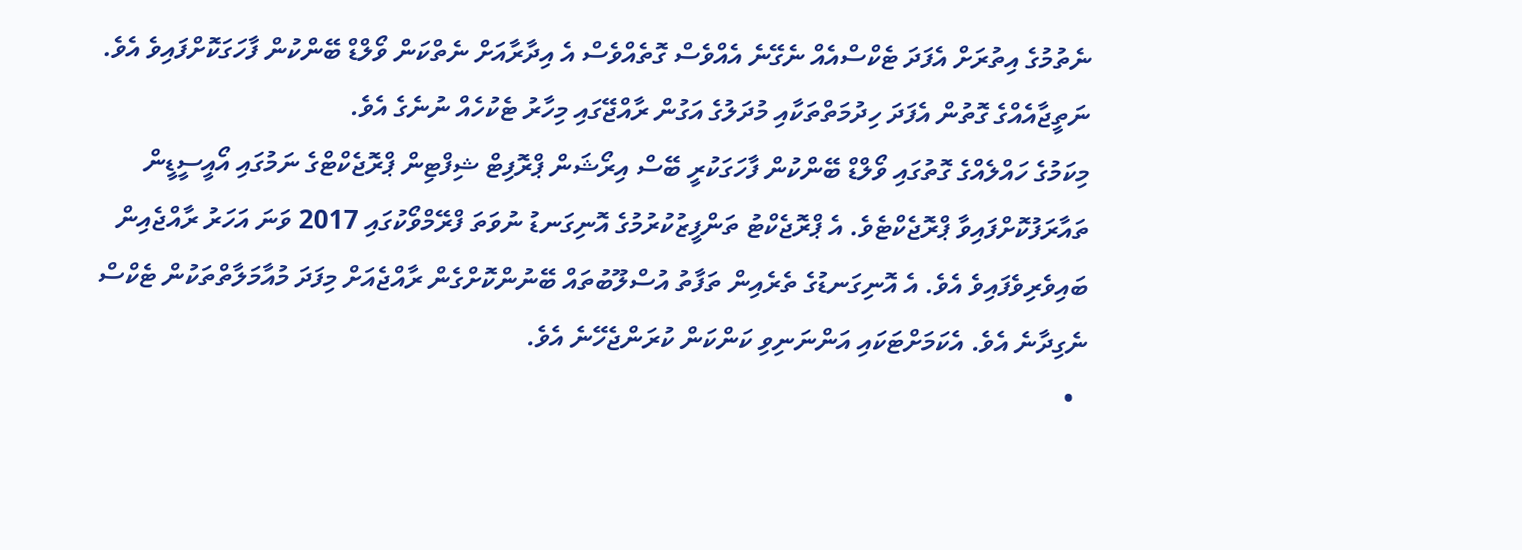ނެތުމުގެ އިތުރަށް އެފަދަ ޓެކްސްއެއް ނެގޭނެ އެއްވެސް ގޮތެއްވެސް އެ އިދާރާއަށް ނެތްކަން ވޯލްޑް ބޭންކުން ފާހަގަކޮށްފައިވެ އެވެ. ނަތީޖާއެއްގެ ގޮތުން އެފަދަ ހިދުމަތްތަކާއި މުދަލުގެ އަގުން ރާއްޖޭގައި މިހާރު ޓެކުހެއް ނުނެގެ އެވެ.
މިކަމުގެ ހައްލެއްގެ ގޮތުގައި ވޯލްޑް ބޭންކުން ފާހަގަކުރީ ބޭސް އިރޯޝަން ޕްރޮފިޓް ޝިފްޓިން ޕްރޮޖެކްޓްގެ ނަމުގައި އޯއީސީޑީން ތައާރަފުކޮށްފައިވާ ޕްރޮޖެކްޓެވެ. އެ ޕްރޮޖެކްޓު ތަންފީޒުކުރުމުގެ އޮނިގަނޑު ނުވަތަ ފްރޭމްވޯކުގައި 2017 ވަނަ އަހަރު ރާއްޖެއިން ބައިވެރިވެފައިވެ އެވެ. އެ އޮނިގަނޑުގެ ތެރެއިން ތަފާތު އުސްލޫބުތައް ބޭނުންކޮށްގެން ރާއްޖެއަށް މިފަދަ މުއާމަލާތްތަކުން ޓެކްސް ނެގިދާނެ އެވެ. އެކަމަށްޓަކައި އަންނަނިވި ކަންކަން ކުރަންޖެހޭނެ އެވެ.
  •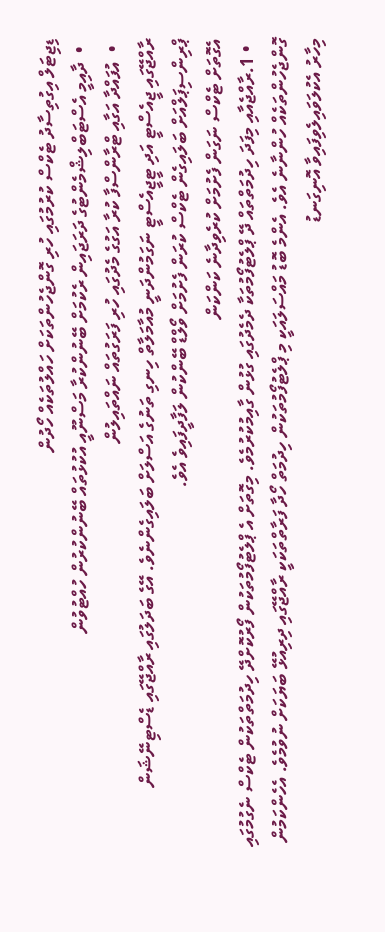ޑިޖިޓަލް އިގުތިސާދު ޓެކްސް ކުރުމުގައި ހުރި ގޮންޖެހުންތަކަށް ހައްލުތަކެއް ހޯދުން
  •  ދާއިމީ އެސްޓަބްލިޝްމެންޓުގެ ދަރަޖައިން ރެކުމަށް ބޭނުންކުރާ މަސްނޫއީ އުކުޅުތައް ބޭނުންކުރުން ހުއްޓުވުން
  •  އުފައްދާ އަގާއި ޓްރާންސްފާ ކުރާ އަގުގެ މެދުގައި ހުރި ފަރަގުތައް ނައްތައިލުން
ރާއްޖޭގައި ޖީއެސްޓީ އަދި ޓީޖީއެސްޓީ ނަގަމުންދަނީ މުއާމަލާތް ހިނގި ތަނުގެ އަސްލަށް ބަލައިގެންނެވެ. އޭގެ ބަދަލުގައި ރާއްޖޭގައި ޑެސްޓިނޭޝަން ޕްރިންސިޕަލްއަށް ބަލައިގެން ޓެކްސް ކުރަން ފެށުމަށް ވޯލްޑް ބޭންކުން ލަފާދީފައިވެ އެވެ.
އެގޮތަށް ޓެކްސް ނަގަން ފެށުމަށް ކުރެވިދާނެ ކަންކަން
  • 1.ރާއްޖެއާއި މިފަދަ ހިދުމަތްތައް ދޭ ޕްލެޓުފޯމުތަކާ ދެމެދުގައި ގުޅުން ގާއިމުކުރުމެވެ. މިގޮތަށް އެ ޕްލެޓުފޯމުތަކުން ފޯރުކޮށްދޭ ހިދުމަތްތަކުން ޓެކްސް ނެގުމުގައި ގޮންޖެހުންތަކެއް ހުންނާނެ އެވެ. އެންމެ ބޮޑު މައްސަލައަކީ މި ޕްލެޓުފޯމުތަކުން ހިދުމަތް ހޯދާ ފަރާތްތަކަކީ ރާއްޖޭގައި ދިރިއުޅޭ ބަޔަކަށް ނުވުމެވެ. އެހެންކަމުން މިހާރު އެކުލަވައިލެވިފައިވާ އޮނިގަނޑު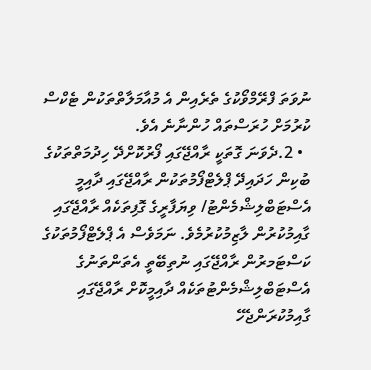ނުވަތަ ފްރޭމްވޯކުގެ ތެރެއިން އެ މުއާމަލާތްތަކުން ޓެކްސް ކުރުމަށް ހުރަސްތައް ހުންނާނެ އެވެ.
  • 2.ދެވަނަ ގޮތަކީ ރާއްޖޭގައި ފޯރުކޮށްދޭ ހިދުމަތްތަކުގެ ބުކިން ހަދައިދޭ ޕްލެޓްފޯމުތަކުން ރާއްޖޭގައި ދާއިމީ އެސްޓަބްލިޝްމެންޓު/ ވިޔަފާރީގެ ގޮފިތަކެއް ރާއްޖޭގައި ގާއިމުކުރުން ލާޒިމުކުރުމެވެ. ނަމަވެސް އެ ޕްލެޓްފޯމުތަކުގެ ކަސްޓަމރުން ރާއްޖޭގައި ނުތިބޭތީ އެތަންތަނުގެ އެސްޓަބްލިޝްމެންޓުތަކެއް ދާއިމީކޮށް ރާއްޖޭގައި ގާއިމުކުރަންޖެހޭ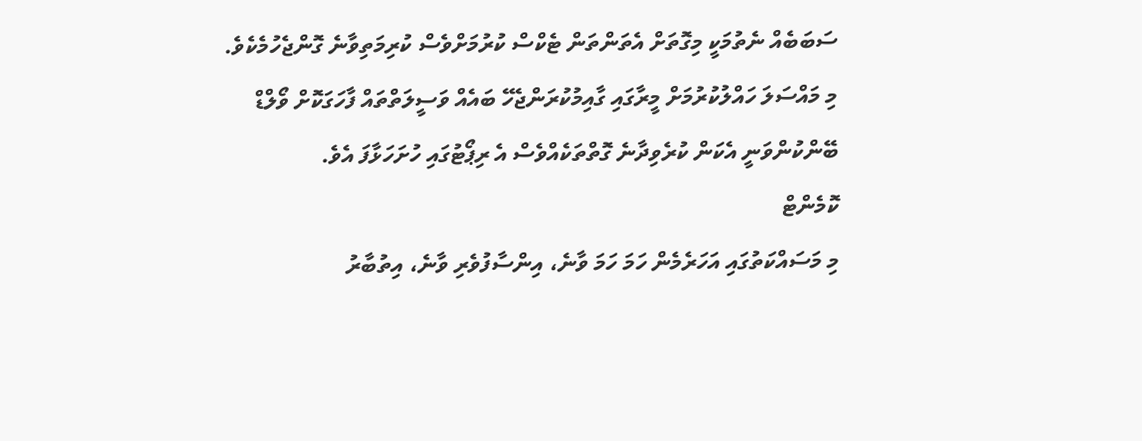ސަބަބެއް ނެތުމަކީ މިގޮތަށް އެތަންތަން ޓެކްސް ކުރުމަށްވެސް ކުރިމަތިވާނެ ގޮންޖެހުމެކެވެ.
މި މައްސަލަ ހައްލުކުރުމަށް މީރާގައި ގާއިމުކުރަންޖެހޭ ބައެއް ވަސީލަތްތައް ފާހަގަކޮށް ވޯލްޑް ބޭންކުންވަނީ އެކަން ކުރެވިދާނެ ގޮތްތަކެއްވެސް އެ ރިޕޯޓުގައި ހުށަހަޅާފަ އެވެ.
ކޮމެންޓް
މި މަސައްކަތުގައި އަހަރެމެން ހަމަ ހަމަ ވާނެ، އިންސާފުވެރި ވާނެ، އިތުބާރު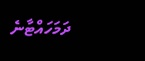ދަމަހައްޓާނެ